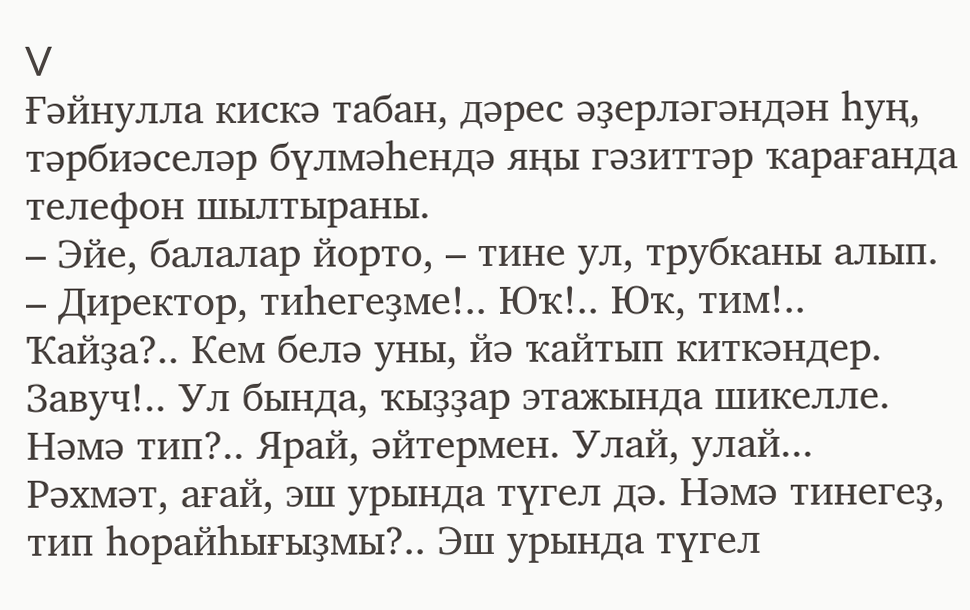V
Ғәйнулла кискә табан, дәрес әҙерләгәндән һуң, тәрбиәселәр бүлмәһендә яңы гәзиттәр ҡарағанда телефон шылтыраны.
– Эйе, балалар йорто, – тине ул, трубканы алып. – Директор, тиһегеҙме!.. Юҡ!.. Юҡ, тим!.. Ҡайҙа?.. Кем белә уны, йә ҡайтып киткәндер. Завуч!.. Ул бында, ҡыҙҙар этажында шикелле. Нәмә тип?.. Ярай, әйтермен. Улай, улай... Рәхмәт, ағай, эш урында түгел дә. Нәмә тинегеҙ, тип һорайһығыҙмы?.. Эш урында түгел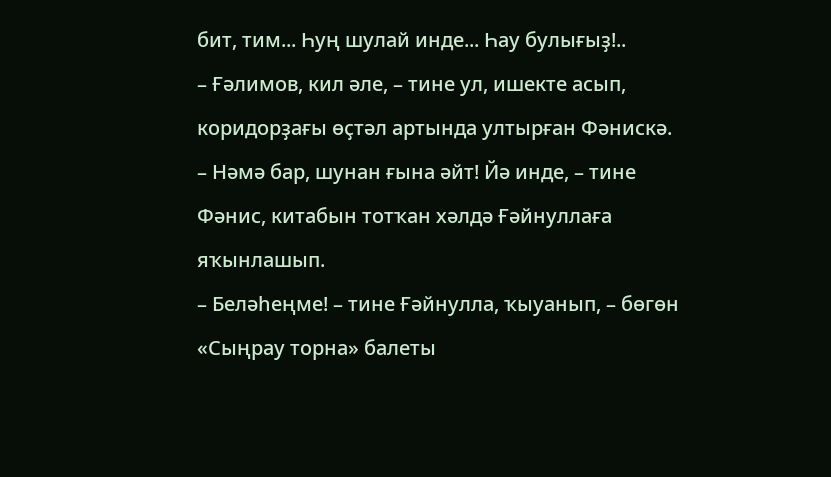бит, тим... Һуң шулай инде... Һау булығыҙ!..
– Ғәлимов, кил әле, – тине ул, ишекте асып, коридорҙағы өҫтәл артында ултырған Фәнискә.
– Нәмә бар, шунан ғына әйт! Йә инде, – тине Фәнис, китабын тотҡан хәлдә Ғәйнуллаға яҡынлашып.
– Беләһеңме! – тине Ғәйнулла, ҡыуанып, – бөгөн «Сыңрау торна» балеты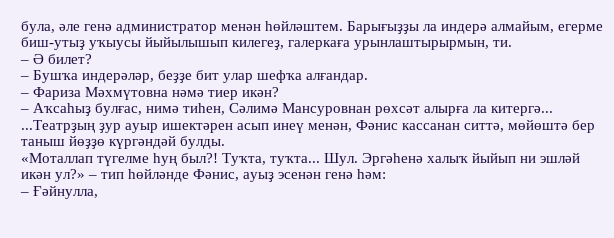була, әле генә администратор менән һөйләштем. Барығыҙҙы ла индерә алмайым, егерме биш-утыҙ уҡыусы йыйылышып килегеҙ, галеркаға урынлаштырырмын, ти.
– Ә билет?
– Бушҡа индерәләр, беҙҙе бит улар шефҡа алғандар.
– Фариза Мәхмүтовна нәмә тиер икән?
– Аҡсаһыҙ булғас, нимә тиһен, Сәлимә Мансуровнан рөхсәт алырға ла китергә...
...Театрҙың ҙур ауыр ишектәрен асып инеү менән, Фәнис кассанан ситтә, мөйөштә бер таныш йөҙҙө күргәндәй булды.
«Моталлап түгелме һуң был?! Туҡта, туҡта... Шул. Эргәһенә халыҡ йыйып ни эшләй икән ул?» – тип һөйләнде Фәнис, ауыҙ эсенән генә һәм:
– Ғәйнулла,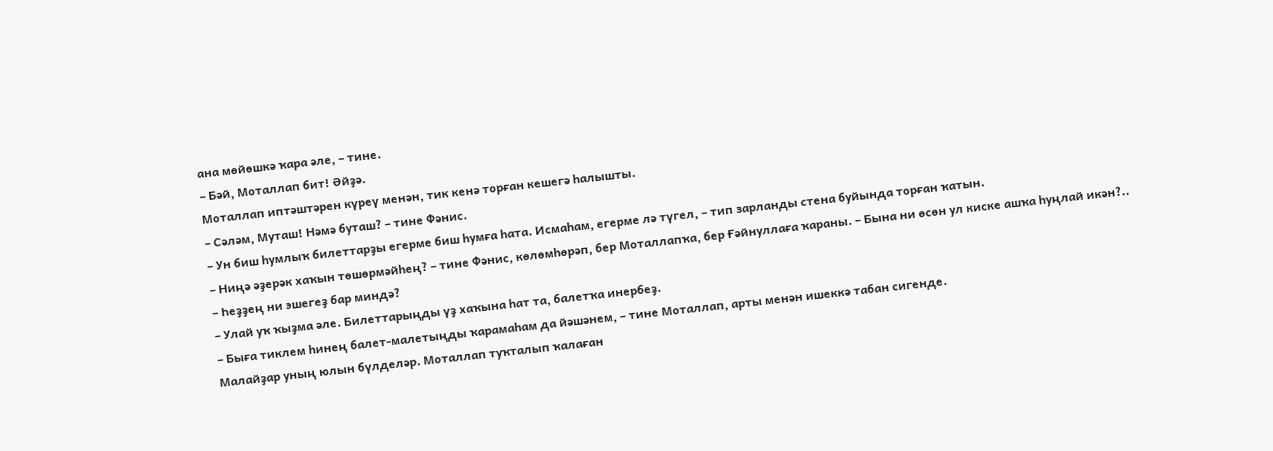ана мөйөшкә ҡара әле, – тине.
– Бәй, Моталлап бит! Әйҙә.
Моталлап иптәштәрен күреү менән, тик кенә торған кешегә һалышты.
– Сәләм, Муташ! Нәмә буташ? – тине Фәнис.
– Ун биш һумлыҡ билеттарҙы егерме биш һумға һата. Исмаһам, егерме лә түгел, – тип зарланды стена буйында торған ҡатын.
– Ниңә әҙерәк хаҡын төшөрмәйһең? – тине Фәнис, көлөмһөрәп, бер Моталлапҡа, бер Ғәйнуллаға ҡараны. – Бына ни өсөн ул киске ашҡа һуңлай икән?..
– Һеҙҙең ни эшегеҙ бар миндә?
– Улай уҡ ҡыҙма әле. Билеттарыңды үҙ хаҡына һат та, балетҡа инербеҙ.
– Быға тиклем һинең балет-малетыңды ҡарамаһам да йәшәнем, – тине Моталлап, арты менән ишеккә табан сигенде.
Малайҙар уның юлын бүлделәр. Моталлап туҡталып ҡалаған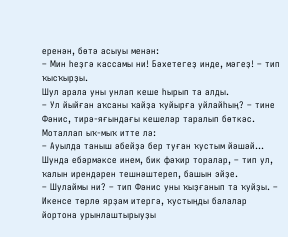еренән, бөтә асыуы менән:
– Мин һеҙгә кассамы ни! Бәхетегеҙ инде, мәгеҙ! – тип ҡысҡырҙы.
Шул арала уны унлап кеше һырып та алды.
– Ул йыйған аҡсаны ҡайҙа ҡуйырға уйлайһың? – тине Фәнис, тирә-яғындағы кешеләр таралып бөткәс.
Моталлап ыҡ-мыҡ итте лә:
– Ауылда таныш әбейҙә бер туған ҡустым йәшәй... Шунда ебәрмәксе инем, бик фәҡир торалар, – тип ул, ҡалын ирендәрен тешнәштереп, башын эйҙе.
– Шулаймы ни? – тип Фәнис уны ҡыҙғанып та ҡуйҙы. – Икенсе төрлө ярҙам итергә, ҡустыңды балалар йортона урынлаштырыуҙы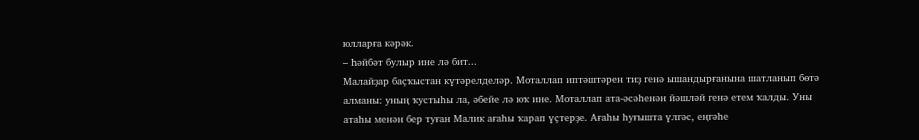юлларға кәрәк.
– Һәйбәт булыр ине лә бит...
Малайҙар баҫҡыстан күтәрелделәр. Моталлап иптәштәрен тиҙ генә ышандырғанына шатланып бөтә алманы: уның ҡустыһы ла, әбейе лә юҡ ине. Моталлап ата-әсәһенән йәшләй генә етем ҡалды. Уны атаһы менән бер туған Малик ағаһы ҡарап үҫтерҙе. Ағаһы һуғышта үлгәс, еңгәһе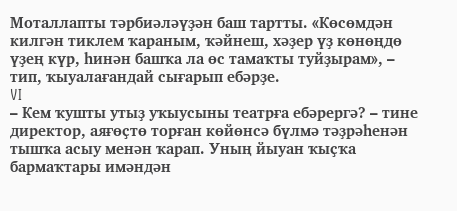Моталлапты тәрбиәләүҙән баш тартты. «Көсөмдән килгән тиклем ҡараным, ҡәйнеш, хәҙер үҙ көнөңдө үҙең күр, һинән башҡа ла өс тамаҡты туйҙырам», – тип, ҡыуалағандай сығарып ебәрҙе.
VI
– Кем ҡушты утыҙ уҡыусыны театрға ебәрергә? – тине директор, аяғөҫтө торған көйөнсә бүлмә тәҙрәһенән тышҡа асыу менән ҡарап. Уның йыуан ҡыҫҡа бармаҡтары имәндән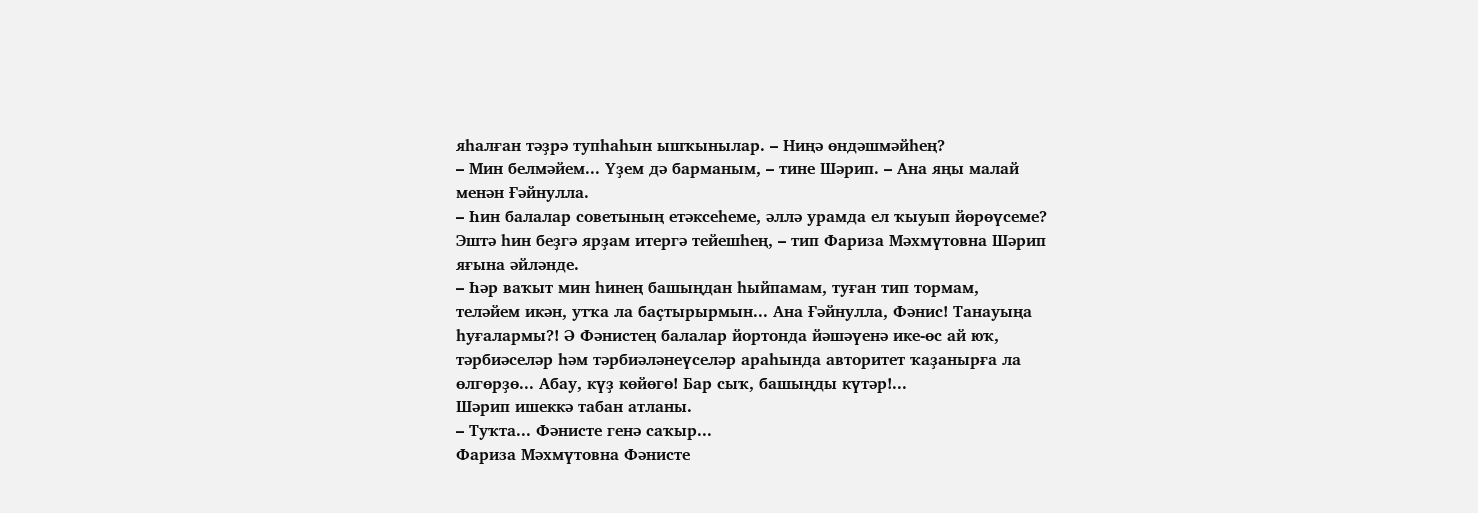яһалған тәҙрә тупһаһын ышҡынылар. – Ниңә өндәшмәйһең?
– Мин белмәйем... Үҙем дә барманым, – тине Шәрип. – Ана яңы малай менән Ғәйнулла.
– Һин балалар советының етәксеһеме, әллә урамда ел ҡыуып йөрөүсеме? Эштә һин беҙгә ярҙам итергә тейешһең, – тип Фариза Мәхмүтовна Шәрип яғына әйләнде.
– Һәр ваҡыт мин һинең башыңдан һыйпамам, туған тип тормам, теләйем икән, утҡа ла баҫтырырмын... Ана Ғәйнулла, Фәнис! Танауыңа һуғалармы?! Ә Фәнистең балалар йортонда йәшәүенә ике-өс ай юҡ, тәрбиәселәр һәм тәрбиәләнеүселәр араһында авторитет ҡаҙанырға ла өлгөрҙө... Абау, күҙ көйөгө! Бар сыҡ, башыңды күтәр!...
Шәрип ишеккә табан атланы.
– Туҡта... Фәнисте генә саҡыр...
Фариза Мәхмүтовна Фәнисте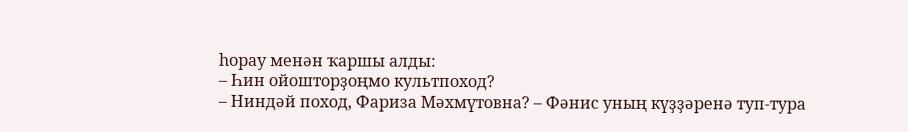һорау менән ҡаршы алды:
– Һин ойошторҙоңмо культпоход?
– Ниндәй поход, Фариза Мәхмүтовна? – Фәнис уның күҙҙәренә туп-тура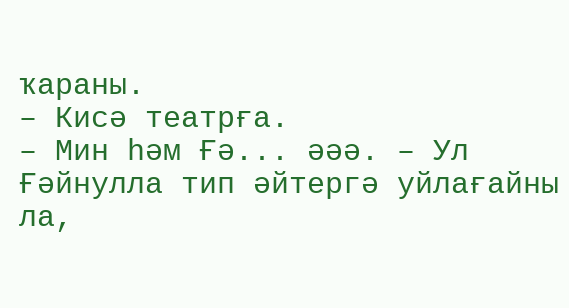ҡараны.
– Кисә театрға.
– Мин һәм Ғә... әәә. – Ул Ғәйнулла тип әйтергә уйлағайны ла,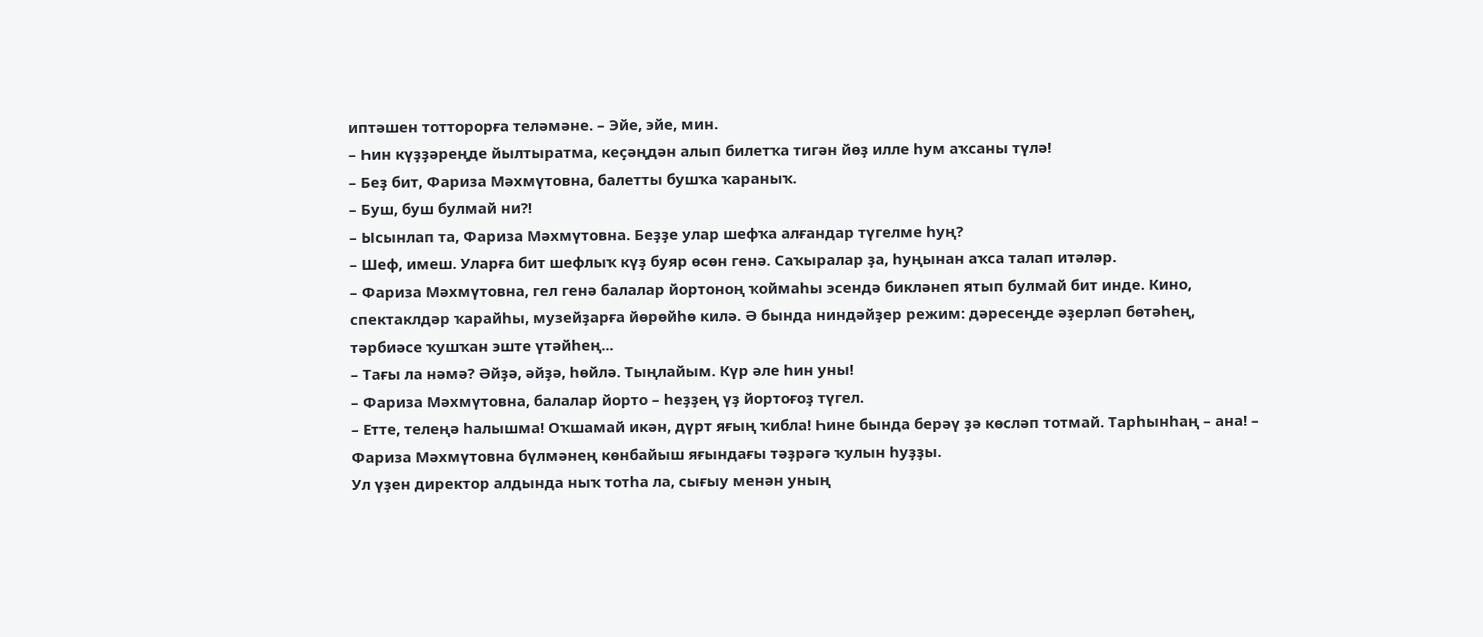иптәшен тотторорға теләмәне. – Эйе, эйе, мин.
– Һин күҙҙәреңде йылтыратма, кеҫәңдән алып билетҡа тигән йөҙ илле һум аҡсаны түлә!
– Беҙ бит, Фариза Мәхмүтовна, балетты бушҡа ҡараныҡ.
– Буш, буш булмай ни?!
– Ысынлап та, Фариза Мәхмүтовна. Беҙҙе улар шефҡа алғандар түгелме һуң?
– Шеф, имеш. Уларға бит шефлыҡ күҙ буяр өсөн генә. Саҡыралар ҙа, һуңынан аҡса талап итәләр.
– Фариза Мәхмүтовна, гел генә балалар йортоноң ҡоймаһы эсендә бикләнеп ятып булмай бит инде. Кино, спектаклдәр ҡарайһы, музейҙарға йөрөйһө килә. Ә бында ниндәйҙер режим: дәресеңде әҙерләп бөтәһең, тәрбиәсе ҡушҡан эште үтәйһең...
– Тағы ла нәмә? Әйҙә, әйҙә, һөйлә. Тыңлайым. Күр әле һин уны!
– Фариза Мәхмүтовна, балалар йорто – һеҙҙең үҙ йортоғоҙ түгел.
– Етте, телеңә һалышма! Оҡшамай икән, дүрт яғың ҡибла! Һине бында берәү ҙә көсләп тотмай. Тарһынһаң – ана! – Фариза Мәхмүтовна бүлмәнең көнбайыш яғындағы тәҙрәгә ҡулын һуҙҙы.
Ул үҙен директор алдында ныҡ тотһа ла, сығыу менән уның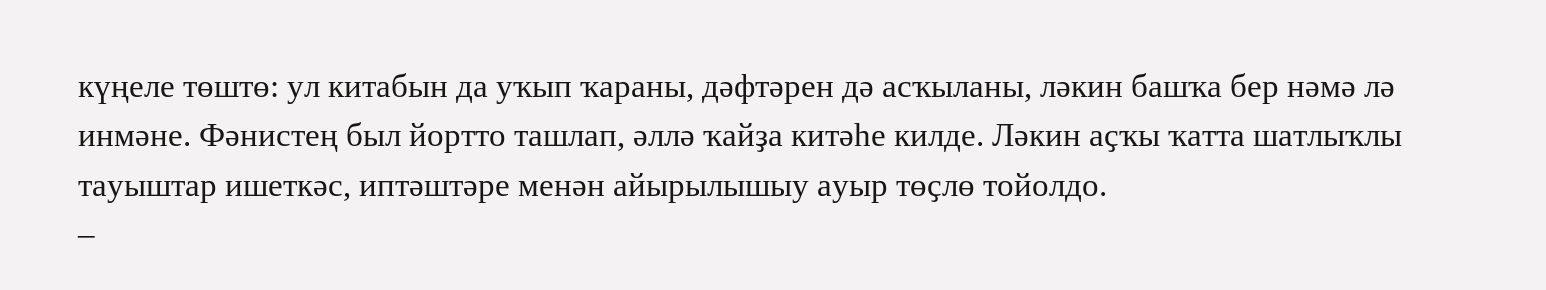күңеле төштө: ул китабын да уҡып ҡараны, дәфтәрен дә асҡыланы, ләкин башҡа бер нәмә лә инмәне. Фәнистең был йортто ташлап, әллә ҡайҙа китәһе килде. Ләкин аҫҡы ҡатта шатлыҡлы тауыштар ишеткәс, иптәштәре менән айырылышыу ауыр төҫлө тойолдо.
–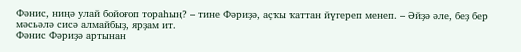Фәнис, ниңә улай бойоғоп тораһың? – тине Фәриҙә, аҫҡы ҡаттан йүгереп менеп. – Әйҙә әле, беҙ бер мәсьәлә сисә алмайбыҙ, ярҙам ит.
Фәнис Фәриҙә артынан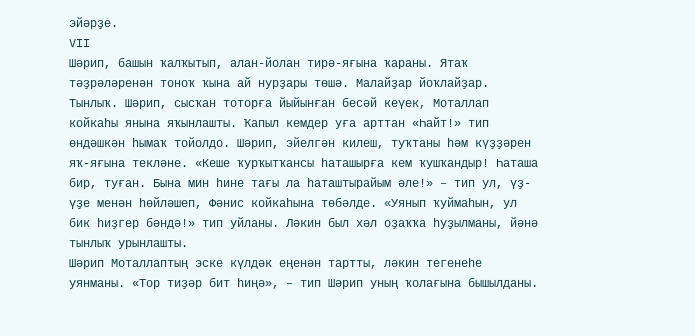эйәрҙе.
VII
Шәрип, башын ҡалҡытып, алан-йолан тирә-яғына ҡараны. Ятаҡ тәҙрәләренән тоноҡ ҡына ай нурҙары төшә. Малайҙар йоҡлайҙар. Тынлыҡ. Шәрип, сысҡан тоторға йыйынған бесәй кеүек, Моталлап койкаһы янына яҡынлашты. Ҡапыл кемдер уға арттан «Һайт!» тип өндәшкән һымаҡ тойолдо. Шәрип, эйелгән килеш, туҡтаны һәм күҙҙәрен яҡ-яғына текләне. «Кеше ҡурҡытҡансы һаташырға кем ҡушҡандыр! Һаташа бир, туған. Бына мин һине тағы ла һаташтырайым әле!» – тип ул, үҙ-үҙе менән һөйләшеп, Фәнис койкаһына төбәлде. «Уянып ҡуймаһын, ул бик һиҙгер бәндә!» тип уйланы. Ләкин был хәл оҙаҡҡа һуҙылманы, йәнә тынлыҡ урынлашты.
Шәрип Моталлаптың эске күлдәк еңенән тартты, ләкин тегенеһе уянманы. «Тор тиҙәр бит һиңә», – тип Шәрип уның ҡолағына бышылданы.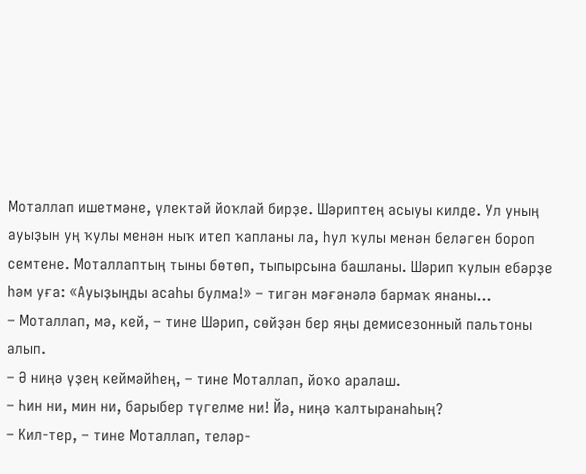Моталлап ишетмәне, үлектәй йоҡлай бирҙе. Шәриптең асыуы килде. Ул уның ауыҙын уң ҡулы менән ныҡ итеп ҡапланы ла, һул ҡулы менән беләген бороп семтене. Моталлаптың тыны бөтөп, тыпырсына башланы. Шәрип ҡулын ебәрҙе һәм уға: «Ауыҙыңды асаһы булма!» – тигән мәғәнәлә бармаҡ янаны...
– Моталлап, мә, кей, – тине Шәрип, сөйҙән бер яңы демисезонный пальтоны алып.
– Ә ниңә үҙең кеймәйһең, – тине Моталлап, йоҡо аралаш.
– Һин ни, мин ни, барыбер түгелме ни! Йә, ниңә ҡалтыранаһың?
– Кил-тер, – тине Моталлап, теләр-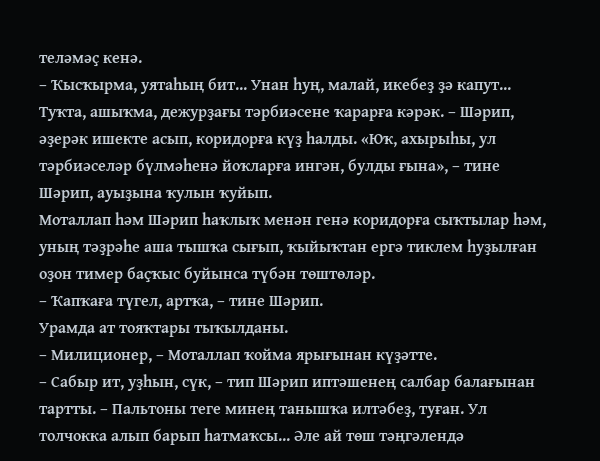теләмәҫ кенә.
– Ҡысҡырма, уятаһың бит... Унан һуң, малай, икебеҙ ҙә капут... Туҡта, ашыҡма, дежурҙағы тәрбиәсене ҡарарға кәрәк. – Шәрип, әҙерәк ишекте асып, коридорға күҙ һалды. «Юҡ, ахырыһы, ул тәрбиәселәр бүлмәһенә йоҡларға ингән, булды ғына», – тине Шәрип, ауыҙына ҡулын ҡуйып.
Моталлап һәм Шәрип һаҡлыҡ менән генә коридорға сыҡтылар һәм, уның тәҙрәһе аша тышҡа сығып, ҡыйыҡтан ергә тиклем һуҙылған оҙон тимер баҫҡыс буйынса түбән төштөләр.
– Ҡапҡаға түгел, артҡа, – тине Шәрип.
Урамда ат тояҡтары тыҡылданы.
– Милиционер, – Моталлап ҡойма ярығынан күҙәтте.
– Сабыр ит, уҙһын, сүк, – тип Шәрип иптәшенең салбар балағынан тартты. – Пальтоны теге минең танышҡа илтәбеҙ, туған. Ул толчокка алып барып һатмаҡсы... Әле ай төш тәңгәлендә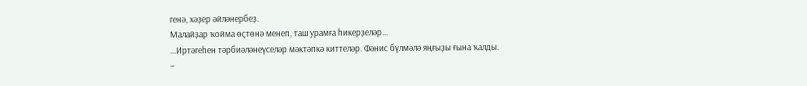генә, хәҙер әйләнербеҙ.
Малайҙар ҡойма өҫтөнә менеп, таш урамға һикерҙеләр...
...Иртәгеһен тәрбиәләнеүселәр мәктәпкә киттеләр. Фәнис бүлмәлә яңғыҙы ғына ҡалды.
–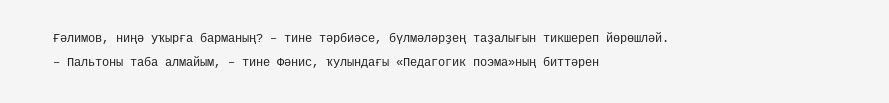Ғәлимов, ниңә уҡырға барманың? – тине тәрбиәсе, бүлмәләрҙең таҙалығын тикшереп йөрөшләй.
– Пальтоны таба алмайым, – тине Фәнис, ҡулындағы «Педагогик поэма»ның биттәрен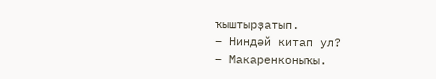ҡыштырҙатып.
– Ниндәй китап ул?
– Макаренконыҡы.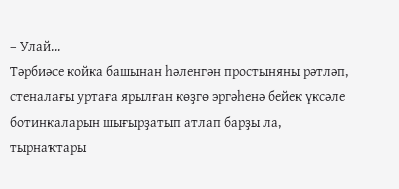– Улай...
Тәрбиәсе койка башынан һәленгән простыняны рәтләп, стеналағы уртаға ярылған көҙгө эргәһенә бейек үксәле ботинкаларын шығырҙатып атлап барҙы ла, тырнаҡтары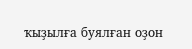ҡыҙылға буялған оҙон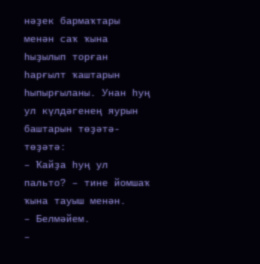нәҙек бармаҡтары менән саҡ ҡына һыҙылып торған һарғылт ҡаштарын һыпырғыланы. Унан һуң ул күлдәгенең яурын баштарын төҙәтә-төҙәтә:
– Ҡайҙа һуң ул пальто? – тине йомшаҡ ҡына тауыш менән.
– Белмәйем.
–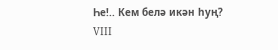Һе!.. Кем белә икән һуң?
VIII